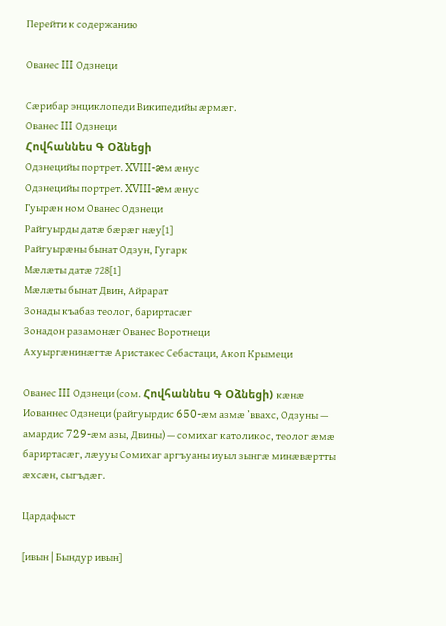Перейти к содержанию

Ованес III Одзнеци

Сæрибар энциклопеди Википедийы æрмæг.
Ованес III Одзнеци
Հովհաննես Գ Օձնեցի
Одзнецийы портрет. XVIII-æм æнус
Одзнецийы портрет. XVIII-æм æнус
Гуырæн ном Ованес Одзнеци
Райгуырды датæ бæрæг нæу[1]
Райгуырæны бынат Одзун, Гугарк
Мæлæты датæ 728[1]
Мæлæты бынат Двин, Айрарат
Зонады къабаз теолог, бариртасæг
Зонадон разамонæг Ованес Воротнеци
Ахуыргæнинæгтæ Аристакес Себастаци, Акоп Крымеци

Ованес III Одзнеци (сом. Հովհաննես Գ Օձնեցի) кæнæ Иованнес Одзнеци (райгуырдис 650-æм азмæ ’ввахс, Одзуны — амардис 729-æм азы, Двины) — сомихаг католикос, теолог æмæ бариртасæг, лæууы Сомихаг аргъуаны иуыл зынгæ минæвæртты æхсæн, сыгъдæг.

Цардафыст

[ивын | Бындур ивын]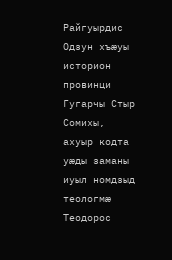Райгуырдис Одзун хъæуы историон провинци Гугарчы Стыр Сомихы, ахуыр кодта уæды заманы иуыл номдзыд теологмæ Теодорос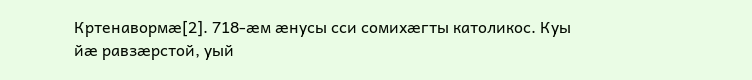Кртенавормæ[2]. 718-æм æнусы сси сомихæгты католикос. Куы йæ равзæрстой, уый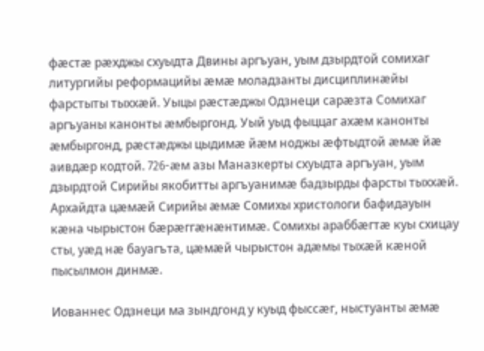фæстæ рæхджы схуыдта Двины аргъуан, уым дзырдтой сомихаг литургийы реформацийы æмæ моладзанты дисциплинæйы фарстыты тыххæй. Уыцы рæстæджы Одзнеци сарæзта Сомихаг аргъуаны канонты æмбыргонд. Уый уыд фыццаг ахæм канонты æмбыргонд, рæстæджы цыдимæ йæм ноджы æфтыдтой æмæ йæ аивдæр кодтой. 726-æм азы Маназкерты схуыдта аргъуан, уым дзырдтой Сирийы якобитты аргъуанимæ бадзырды фарсты тыххæй. Архайдта цæмæй Сирийы æмæ Сомихы христологи бафидауын кæна чырыстон бæрæггæнæнтимæ. Сомихы араббæгтæ куы схицау сты, уæд нæ бауагъта, цæмæй чырыстон адæмы тыхæй кæной пысылмон динмæ.

Иованнес Одзнеци ма зындгонд у куыд фыссæг, ныстуанты æмæ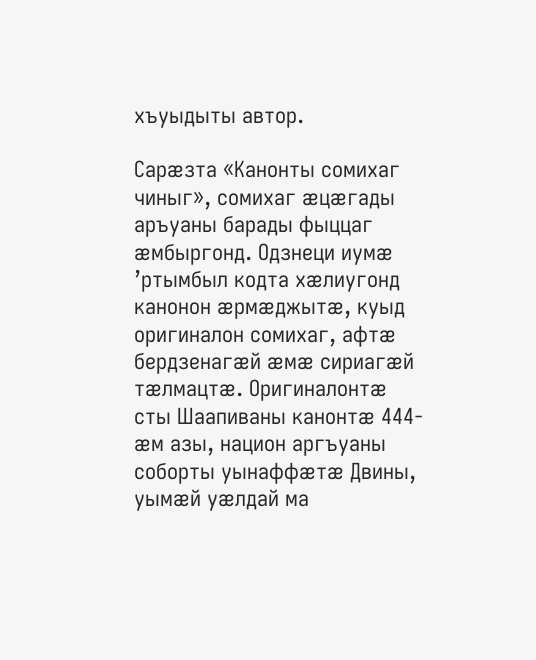хъуыдыты автор.

Сарæзта «Канонты сомихаг чиныг», сомихаг æцæгады аръуаны барады фыццаг æмбыргонд. Одзнеци иумæ ’ртымбыл кодта хæлиугонд канонон æрмæджытæ, куыд оригиналон сомихаг, афтæ бердзенагæй æмæ сириагæй тæлмацтæ. Оригиналонтæ сты Шаапиваны канонтæ 444-æм азы, национ аргъуаны соборты уынаффæтæ Двины, уымæй уæлдай ма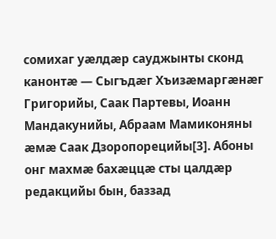сомихаг уæлдæр сауджынты сконд канонтæ — Сыгъдæг Хъизæмаргæнæг Григорийы, Саак Партевы, Иоанн Мандакунийы, Абраам Мамиконяны æмæ Саак Дзоропорецийы[3]. Абоны онг махмæ бахæццæ сты цалдæр редакцийы бын, баззад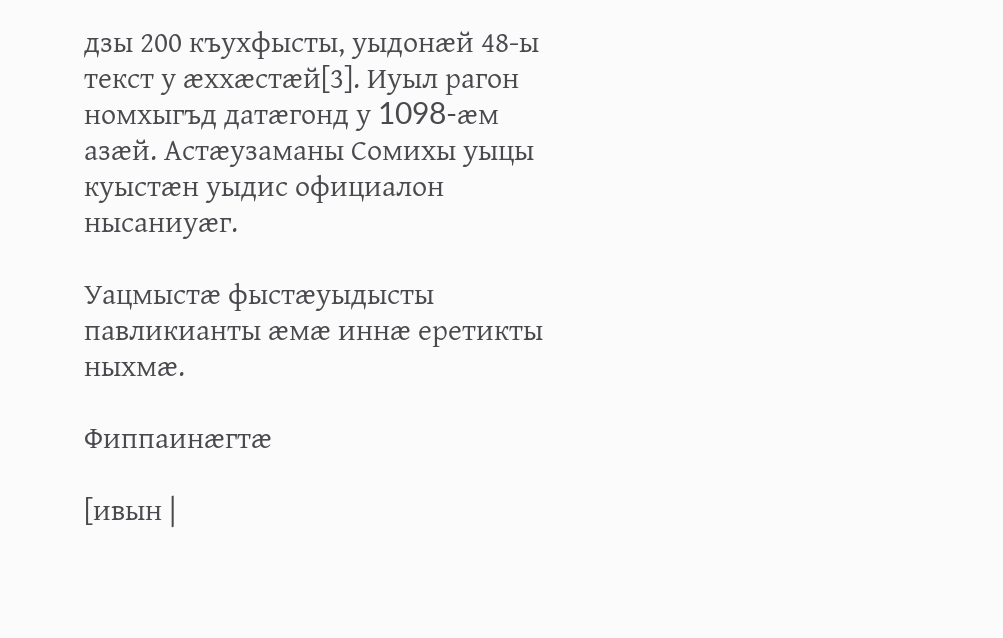дзы 200 къухфысты, уыдонæй 48-ы текст у æххæстæй[3]. Иуыл рагон номхыгъд датæгонд у 1098-æм азæй. Астæузаманы Сомихы уыцы куыстæн уыдис официалон нысаниуæг.

Уацмыстæ фыстæуыдысты павликианты æмæ иннæ еретикты ныхмæ.

Фиппаинæгтæ

[ивын |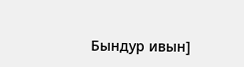Бындур ивын]